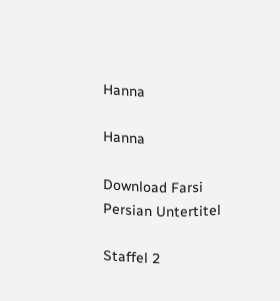Hanna

Hanna

Download Farsi Persian Untertitel

Staffel 2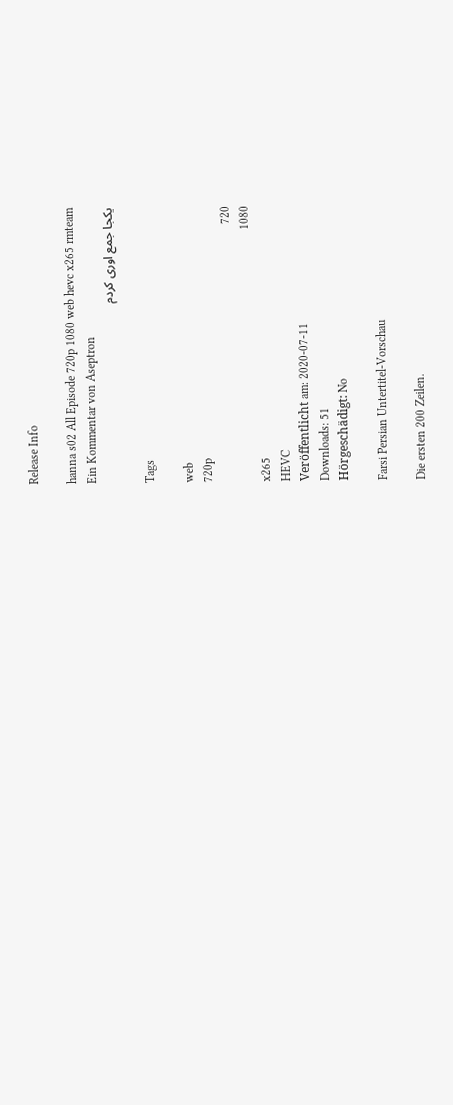Release Info

hanna s02 All Episode 720p 1080 web hevc x265 rmteam
Ein Kommentar von Aseptron
یکجا جمع اوری کردم

Tags

web
720p
720
1080
x265
HEVC
Veröffentlicht am: 2020-07-11
Downloads: 51
Hörgeschädigt: No

Farsi Persian Untertitel-Vorschau

Die ersten 200 Zeilen.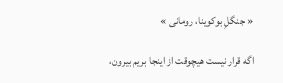« جنگلِ بوکوینا، رومانی »

اگه قرار نیست هیچوقت از اینجا بریم بیرون،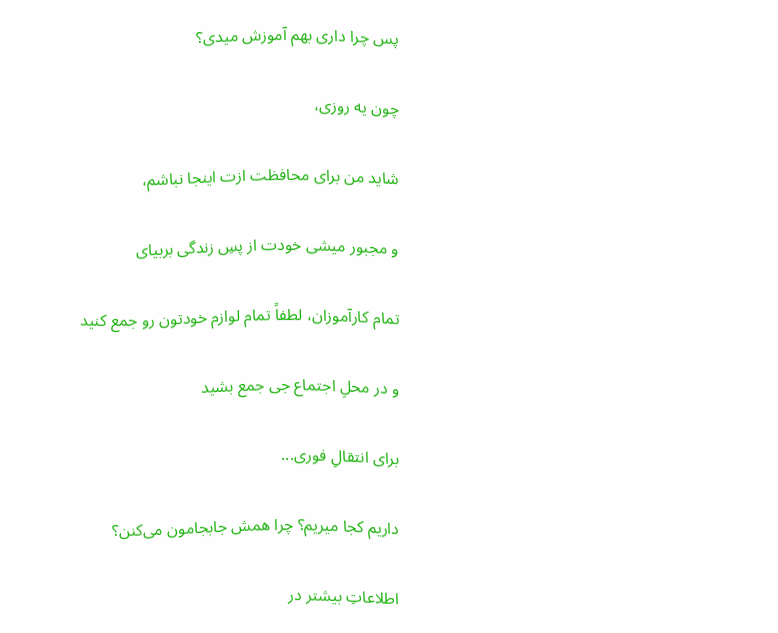پس چرا داری بهم آموزش میدی؟

چون یه روزی،

شاید من برای محافظت ازت اینجا نباشم،

و مجبور میشی خودت از پسِ زندگی بربیای

تمام کارآموزان، لطفاً تمام لوازم خودتون رو جمع کنید

و در محلِ اجتماع جی جمع بشید

برای انتقالِ فوری...

داریم کجا میریم؟ چرا همش جابجامون می‌کنن؟

اطلاعاتِ بیشتر در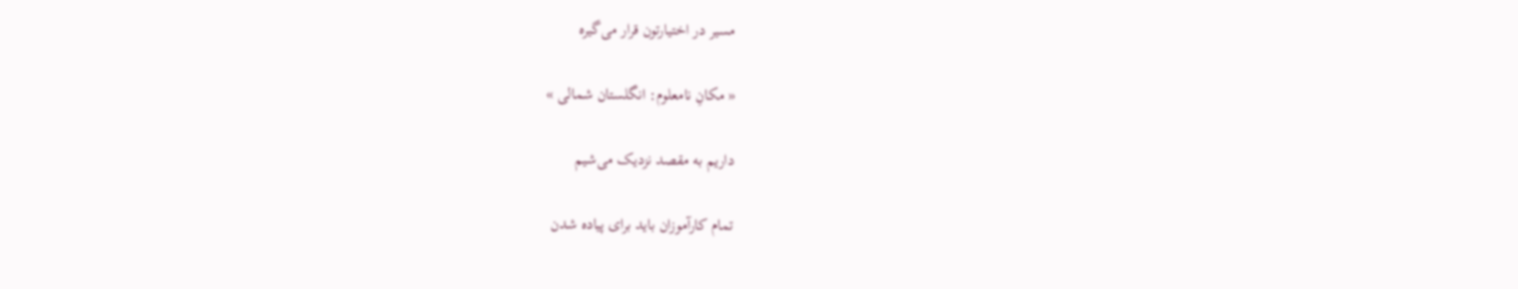مسیر در اختیارتون قرار می‌گیره

« مکانِ نامعلوم: انگلستان شمالی »

داریم به مقصد نزدیک می‌شیم

تمام کارآموزان باید برای پیاده شدن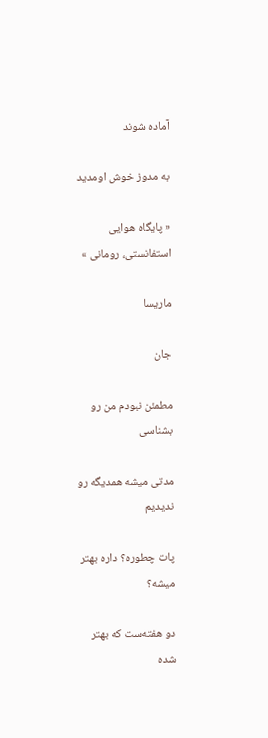آماده شوند

به مدوز خوش اومدید

« پایگاه هوایی استفانستی، رومانی »

ماریسا

جان

مطمئن نبودم من رو بشناسی

مدتی میشه همدیگه رو ندیدیم

پات چطوره؟ داره بهتر میشه؟

دو هفته‌ست که بهتر شده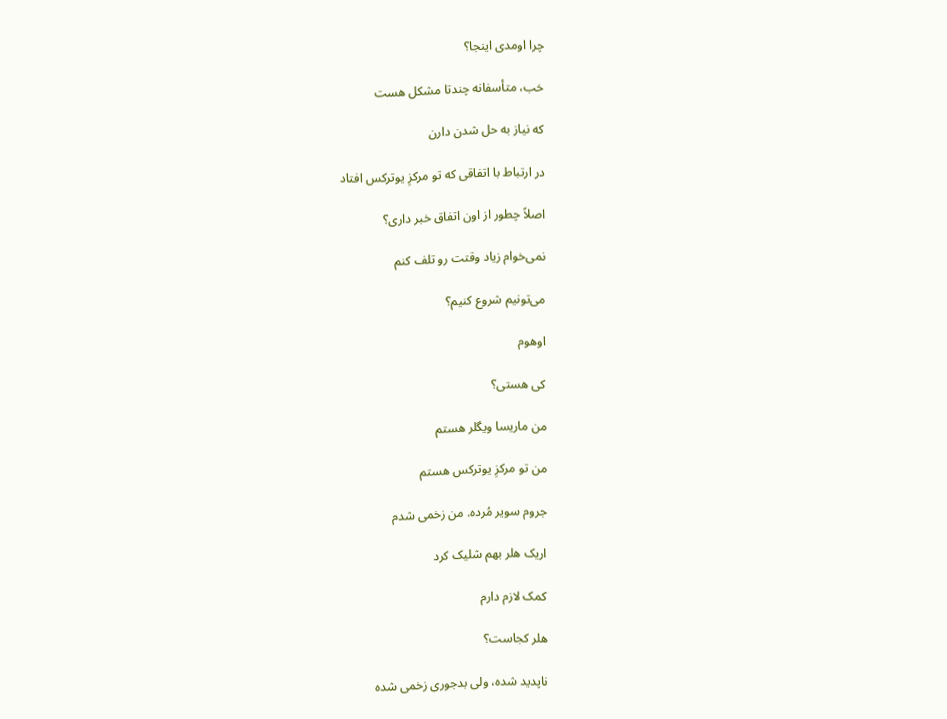چرا اومدی اینجا؟

خب، متأسفانه چندتا مشکل هست

که نیاز به حل شدن دارن

در ارتباط با اتفاقی که تو مرکزِ یوترکس افتاد

اصلاً چطور از اون اتفاق خبر داری؟

نمی‌خوام زیاد وقتت رو تلف کنم

می‌تونیم شروع کنیم؟

اوهوم

کی هستی؟

من ماریسا ویگلر هستم

من تو مرکزِ یوترکس هستم

جروم سویر مُرده. من زخمی شدم

اریک هلر بهم شلیک کرد

کمک لازم دارم

هلر کجاست؟

ناپدید شده، ولی بدجوری زخمی شده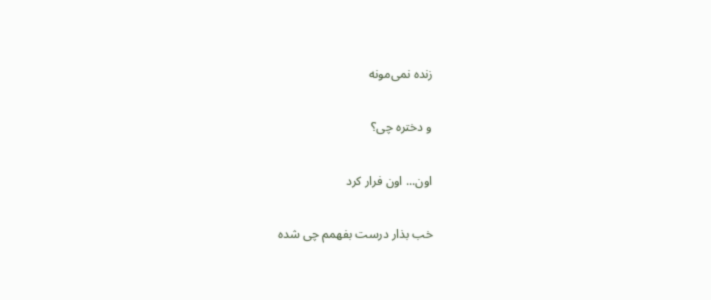زنده نمی‌مونه

و دختره چی؟

اون... اون فرار کرد

خب بذار درست بفهمم چی شده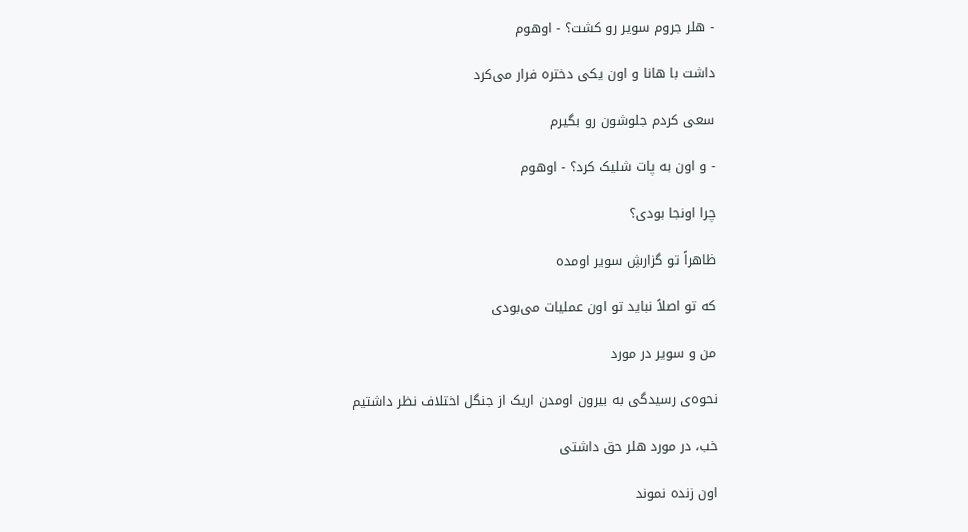- هلر جروم سویر رو کشت؟ - اوهوم

داشت با هانا و اون یکی دختره فرار می‌کرد

سعی کردم جلوشون رو بگیرم

- و اون به پات شلیک کرد؟ - اوهوم

چرا اونجا بودی؟

ظاهراً تو گزارشِ سویر اومده

که تو اصلاً نباید تو اون عملیات می‌بودی

من و سویر در مورد

نحوه‌ی رسیدگی به بیرون اومدن اریک از جنگل اختلاف نظر داشتیم

خب، در مورد هلر حق داشتی

اون زنده نموند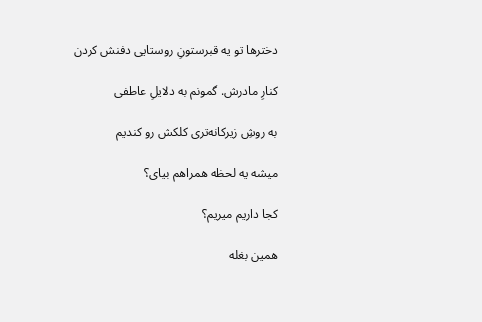دخترها تو یه قبرستونِ روستایی دفنش کردن

کنارِ مادرش. گمونم به دلایلِ عاطفی

به روشِ زیرکانه‌تری کلکش رو کندیم

میشه یه لحظه همراهم بیای؟

کجا داریم میریم؟

همین بغله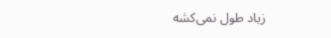زیاد طول نمی‌کشه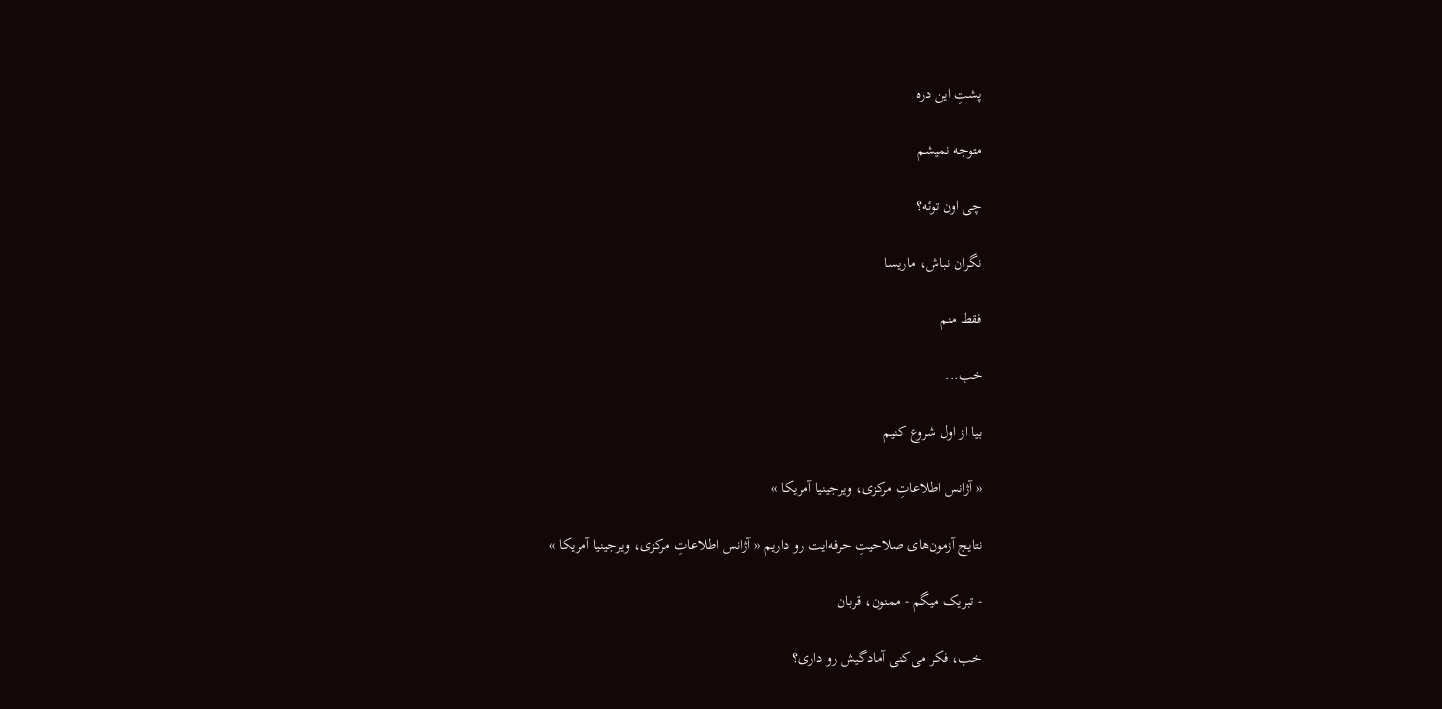پشتِ این دره

متوجه نمیشم

چی اون توئه؟

نگران نباش، ماریسا

فقط منم

خب...

بیا از اول شروع کنیم

« آژانس اطلاعاتِ مرکزی، ویرجینیا آمریکا »

نتایج آزمون‌های صلاحیتِ حرفه‌ایت رو داریم « آژانس اطلاعاتِ مرکزی، ویرجینیا آمریکا »

- تبریک میگم - ممنون، قربان

خب، فکر می‌کنی آمادگیش رو داری؟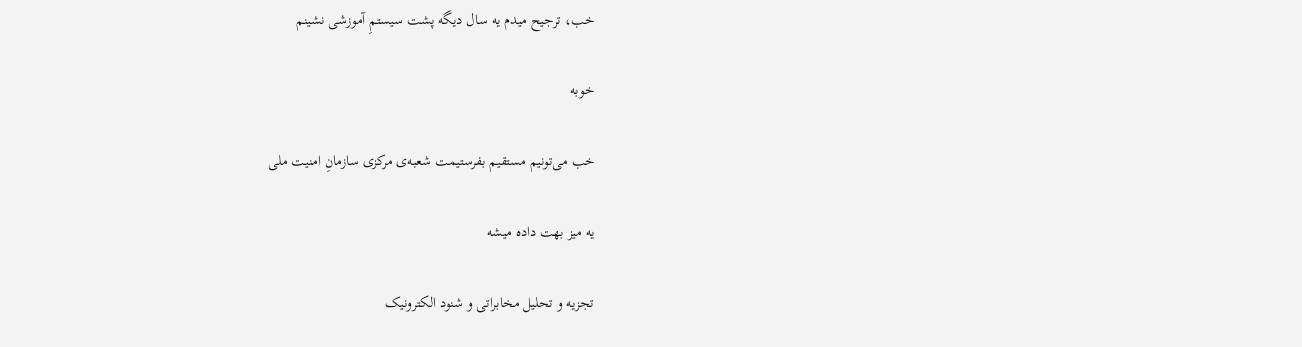خب، ترجیح میدم یه سال دیگه پشت سیستمِ آموزشی نشینم

خوبه

خب می‌تونیم مستقیم بفرستیمت شعبه‌ی مرکزی سازمانِ امنیت ملی

یه میز بهت داده میشه

تجزیه و تحلیل مخابراتی و شنود الکترونیک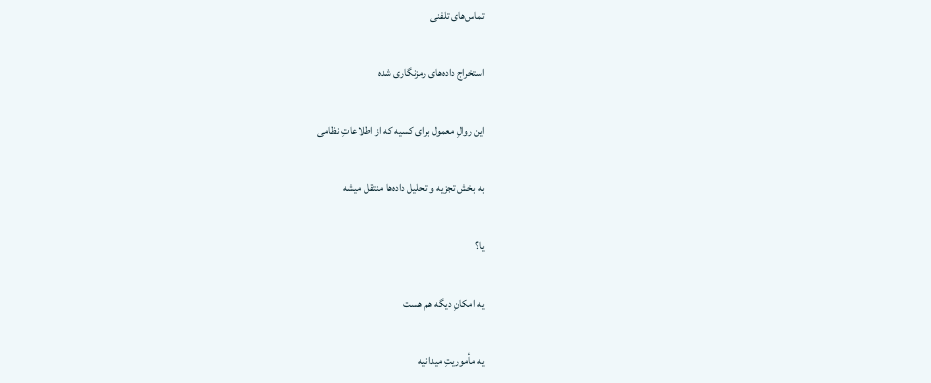تماس‌های تلفنی

استخراج داده‌های رمزنگاری شده

این روالِ معمول برای کسیه که از اطلاعاتِ نظامی

به بخش تجزیه و تحلیل داده‌ها منتقل میشه

یا؟

یه امکانِ دیگه هم هست

یه مأموریتِ میدانیه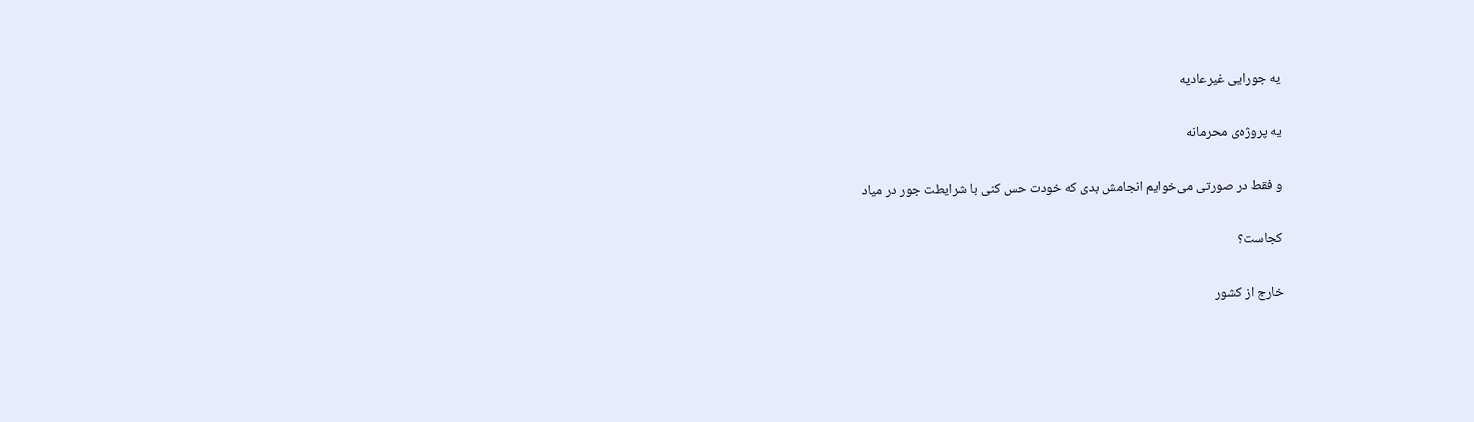یه جورایی غیرعادیه

یه پروژه‌ی محرمانه

و فقط در صورتی می‌خوایم انجامش بدی که خودت حس کنی با شرایطت جور در میاد

کجاست؟

خارج از کشور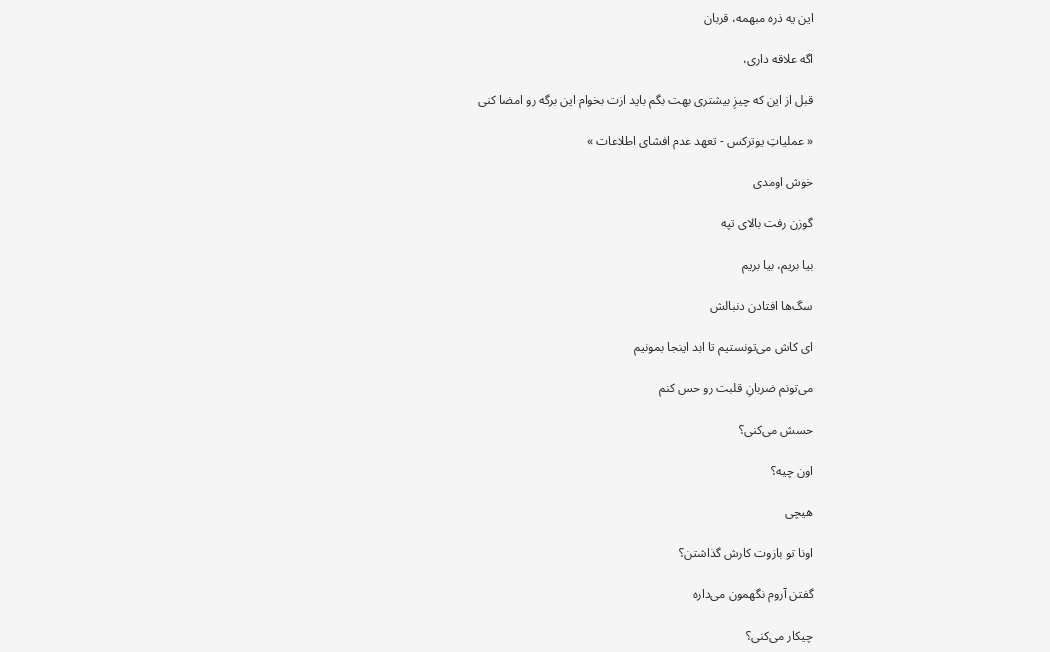این یه ذره مبهمه، قربان

اگه علاقه داری،

قبل از این که چیزِ بیشتری بهت بگم باید ازت بخوام این برگه رو امضا کنی

« عملیاتِ یوترکس - تعهد عدم افشای اطلاعات »

خوش اومدی

گوزن رفت بالای تپه

بیا بریم، بیا بریم

سگ‌ها افتادن دنبالش

ای کاش می‌تونستیم تا ابد اینجا بمونیم

می‌تونم ضربانِ قلبت رو حس کنم

حسش می‌کنی؟

اون چیه؟

هیچی

اونا تو بازوت کارش گذاشتن؟

گفتن آروم نگهمون می‌داره

چیکار می‌کنی؟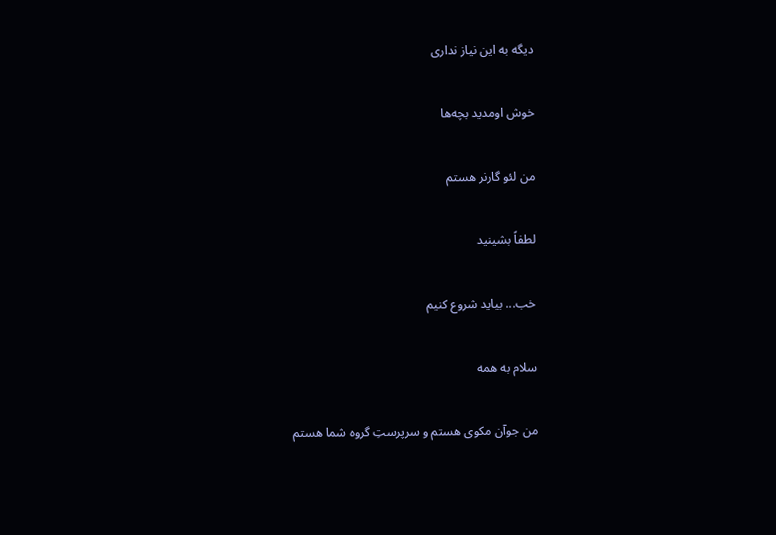دیگه به این نیاز نداری

خوش اومدید بچه‌ها

من لئو گارنر هستم

لطفاً بشینید

خب... بیاید شروع کنیم

سلام به همه

من جوآن مکوی هستم و سرپرستِ گروه شما هستم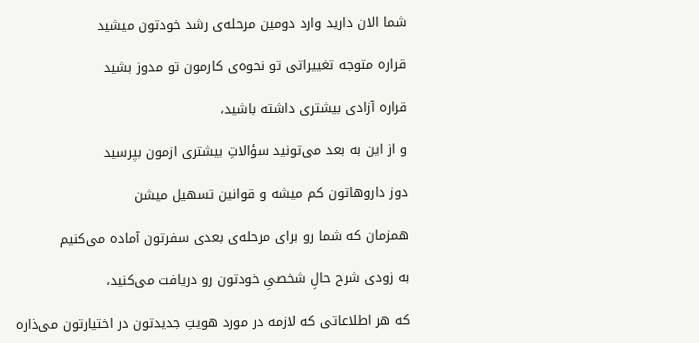شما الان دارید وارد دومین مرحله‌ی رشد خودتون میشید

قراره متوجه تغییراتی تو نحوه‌ی کارمون تو مدوز بشید

قراره آزادی بیشتری داشته باشید،

و از این به بعد می‌تونید سؤالاتِ بیشتری ازمون بپرسید

دوز داروهاتون کم میشه و قوانین تسهیل میشن

همزمان که شما رو برای مرحله‌ی بعدی سفرتون آماده می‌کنیم

به زودی شرح حالِ شخصیِ خودتون رو دریافت می‌کنید،

که هر اطلاعاتی که لازمه در مورد هویتِ جدیدتون در اختیارتون می‌ذاره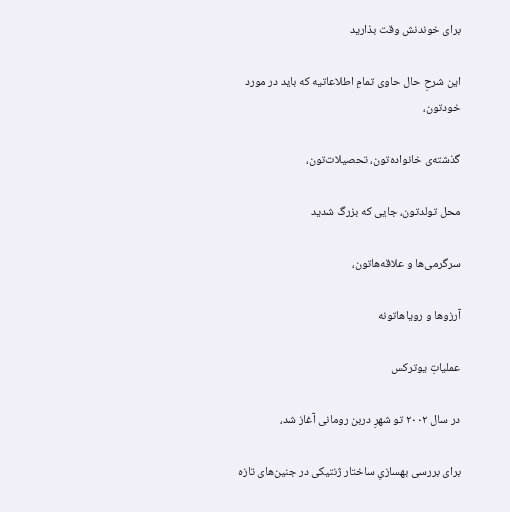برای خوندنش وقت بذارید

این شرحِ حال حاوی تمامِ اطلاعاتیه که باید در مورد خودتون،

گذشته‌ی خانواده‌تون، تحصیلات‌تون،

محل تولدتون، جایی که بزرگ شدید

سرگرمی‌ها و علاقه‌هاتون،

آرزوها و رویاهاتونه

عملیاتِ یوترکس

در سال ۲۰۰۲ تو شهرِ دربن رومانی آغاز شد،

برای بررسی بهسازیِ ساختار ژنتیکی در جنین‌های تازه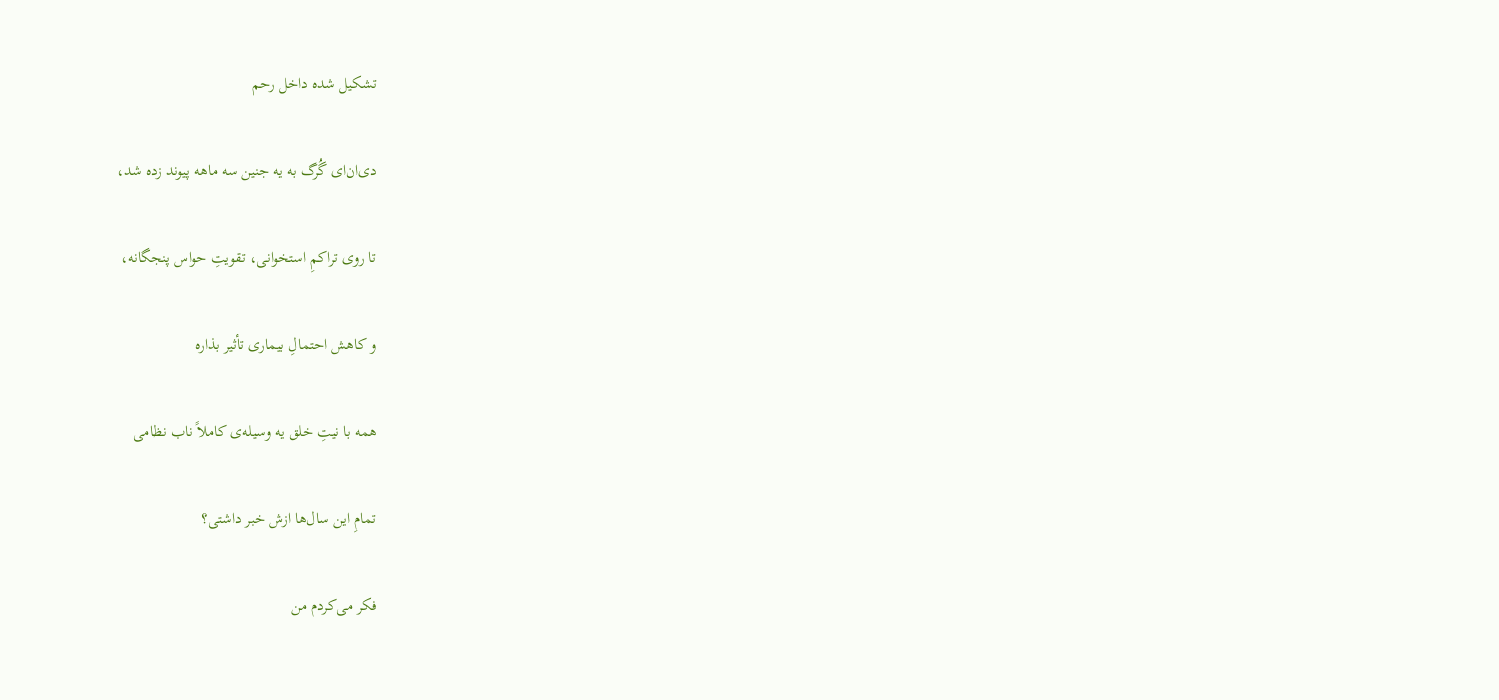تشکیل شده داخل رحم

دی‌ان‌ای گُرگ به یه جنین سه ماهه پیوند زده شد،

تا روی تراکمِ استخوانی، تقویتِ حواس پنجگانه،

و کاهش احتمالِ بیماری تأثیر بذاره

همه با نیتِ خلق یه وسیله‌ی کاملاً ناب نظامی

تمامِ این سال‌ها ازش خبر داشتی؟

فکر می‌کردم من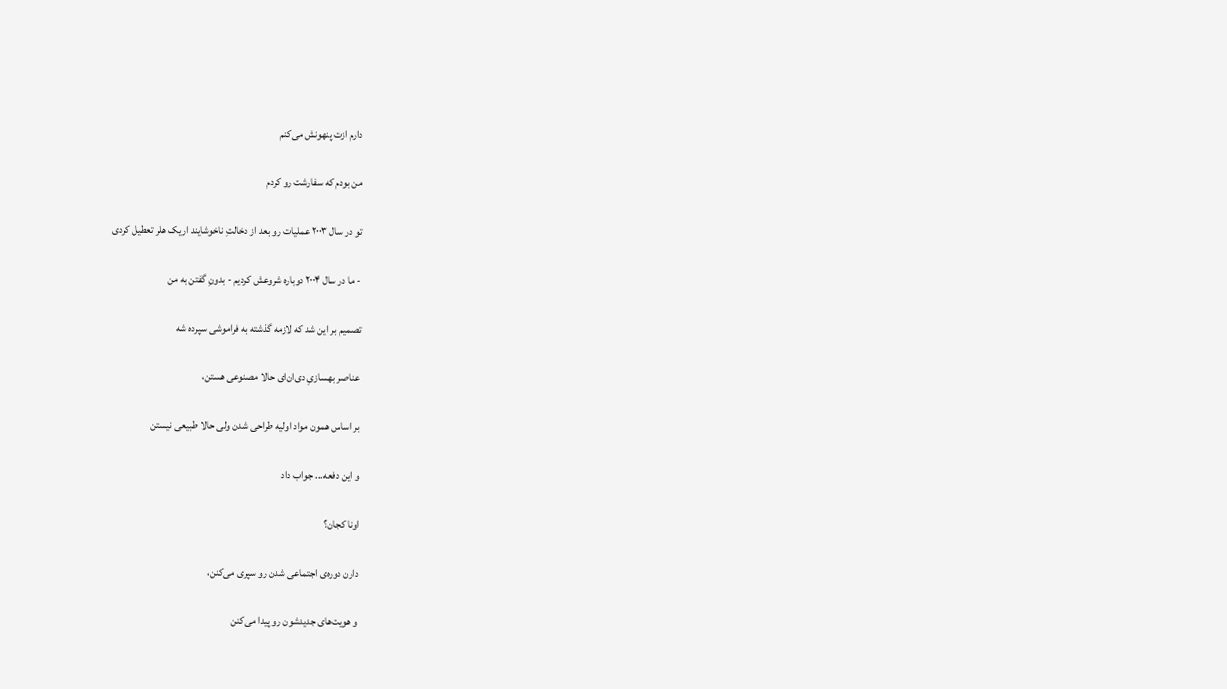دارم ازت پنهونش می‌کنم

من بودم که سفارشت رو کردم

تو در سال ۲۰۰۳ عملیات رو بعد از دخالتِ ناخوشایند اریک هلر تعطیل کردی

- ما در سال ۲۰۰۴ دوباره شروعش کردیم - بدونِ گفتن به من

تصمیم بر این شد که لازمه گذشته به فراموشی سپرده شه

عناصر بهسازیِ دی‌ان‌ای حالا مصنوعی هستن،

بر اساس همون مواد اولیه طراحی شدن ولی حالا طبیعی نیستن

و این دفعه... جواب داد

اونا کجان؟

دارن دوره‌ی اجتماعی شدن رو سپری می‌کنن،

و هویت‌های جدیدشون رو پیدا می‌کنن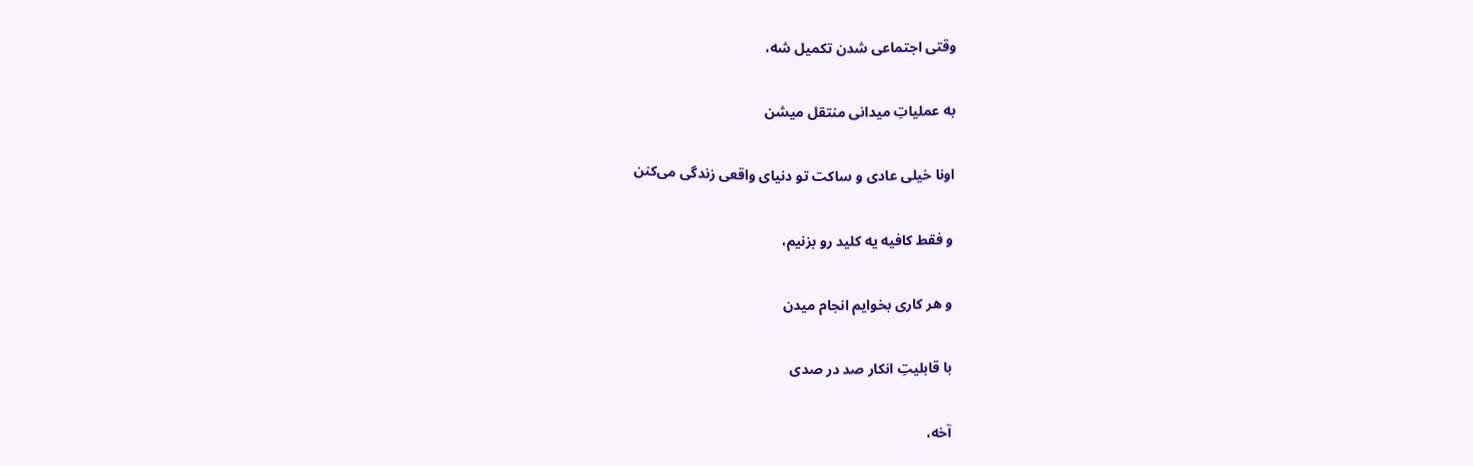وقتی اجتماعی شدن تکمیل شه،

به عملیاتِ میدانی منتقل میشن

اونا خیلی عادی و ساکت تو دنیای واقعی زندگی می‌کنن

و فقط کافیه یه کلید رو بزنیم،

و هر کاری بخوایم انجام میدن

با قابلیتِ انکار صد در صدی

آخه،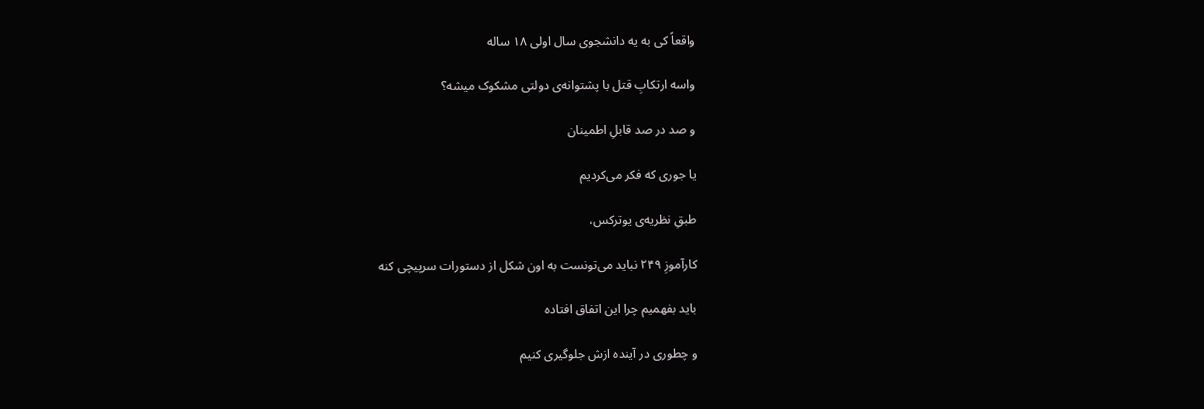واقعاً کی به یه دانشجوی سال اولی ۱۸ ساله

واسه ارتکابِ قتل با پشتوانه‌ی دولتی مشکوک میشه؟

و صد در صد قابلِ اطمینان

یا جوری که فکر می‌کردیم

طبقِ نظریه‌ی یوترکس،

کارآموزِ ۲۴۹ نباید می‌تونست به اون شکل از دستورات سرپیچی کنه

باید بفهمیم چرا این اتفاق افتاده

و چطوری در آینده ازش جلوگیری کنیم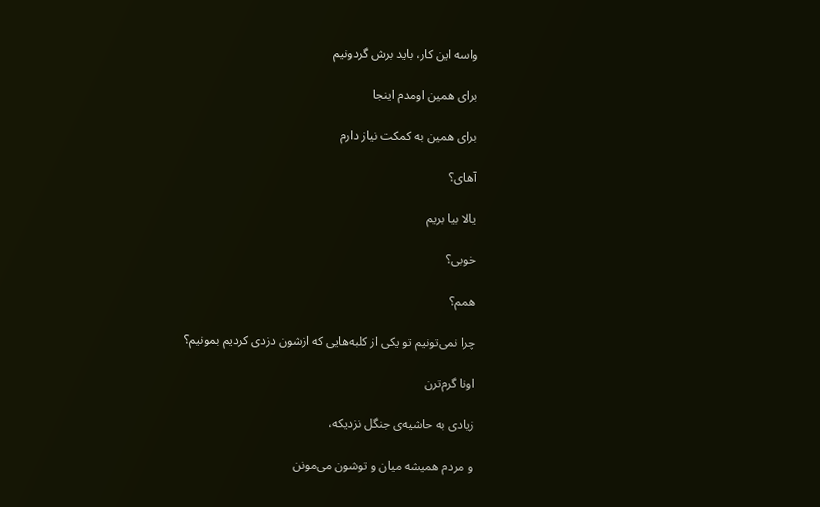واسه این کار، باید برش گردونیم

برای همین اومدم اینجا

برای همین به کمکت نیاز دارم

آهای؟

یالا بیا بریم

خوبی؟

همم؟

چرا نمی‌تونیم تو یکی از کلبه‌هایی که ازشون دزدی کردیم بمونیم؟

اونا گرم‌ترن

زیادی به حاشیه‌ی جنگل نزدیکه،

و مردم همیشه میان و توشون می‌مونن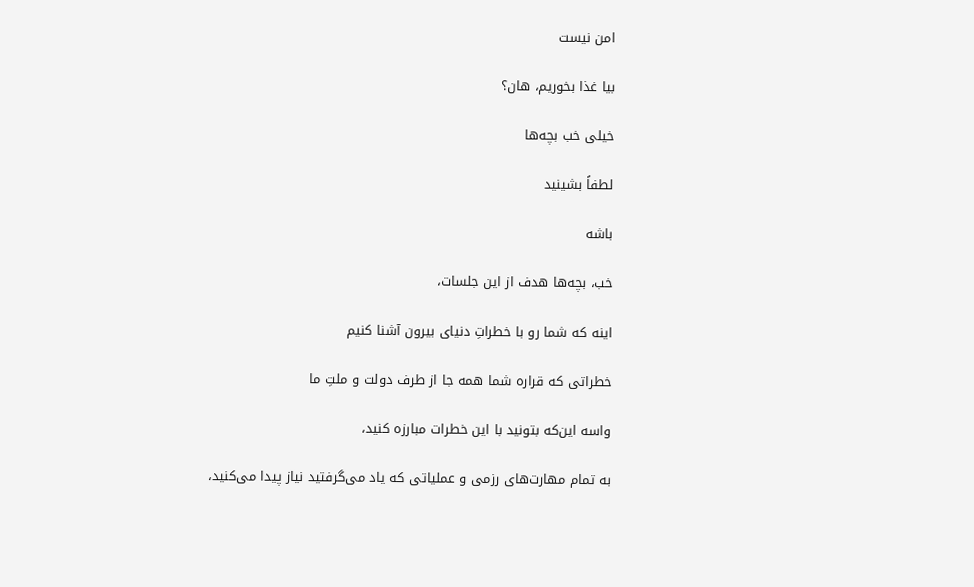امن نیست

بیا غذا بخوریم، هان؟

خیلی خب بچه‌ها

لطفاً بشینید

باشه

خب، بچه‌ها هدف از این جلسات،

اینه که شما رو با خطراتِ دنیای بیرون آشنا کنیم

خطراتی که قراره شما همه جا از طرف دولت و ملتِ ما

واسه این‌که بتونید با این خطرات مبارزه کنید،

به تمام مهارت‌های رزمی و عملیاتی که یاد می‌گرفتید نیاز پیدا می‌کنید،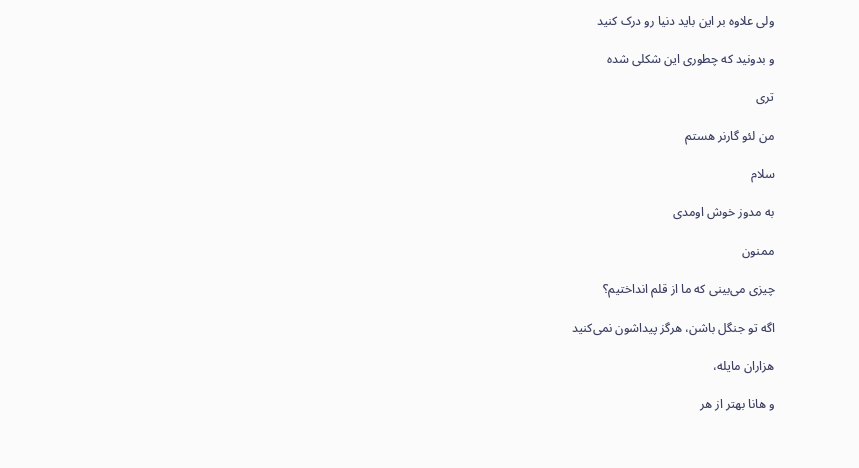ولی علاوه بر این باید دنیا رو درک کنید

و بدونید که چطوری این شکلی شده

تری

من لئو گارنر هستم

سلام

به مدوز خوش اومدی

ممنون

چیزی می‌بینی که ما از قلم انداختیم؟

اگه تو جنگل باشن، هرگز پیداشون نمی‌کنید

هزاران مایله،

و هانا بهتر از هر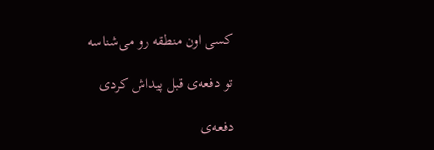کسی اون منطقه رو می‌شناسه

تو دفعه‌ی قبل پیداش کردی

دفعه‌ی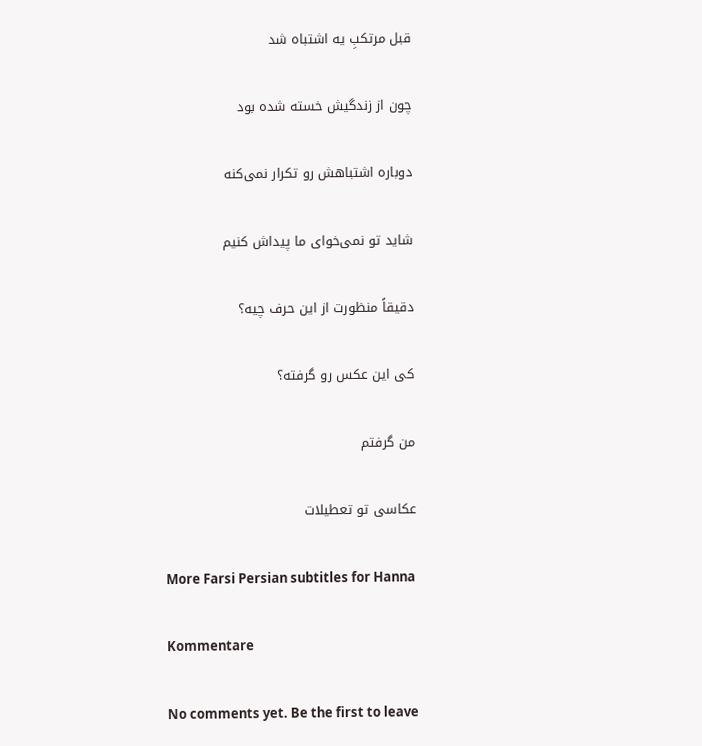قبل مرتکبِ یه اشتباه شد

چون از زندگیش خسته شده بود

دوباره اشتباهش رو تکرار نمی‌کنه

شاید تو نمی‌خوای ما پیداش کنیم

دقیقاً منظورت از این حرف چیه؟

کی این عکس رو گرفته؟

من گرفتم

عکاسی تو تعطیلات

More Farsi Persian subtitles for Hanna

Kommentare

No comments yet. Be the first to leave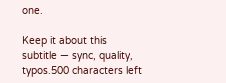one.

Keep it about this subtitle — sync, quality, typos.500 characters left